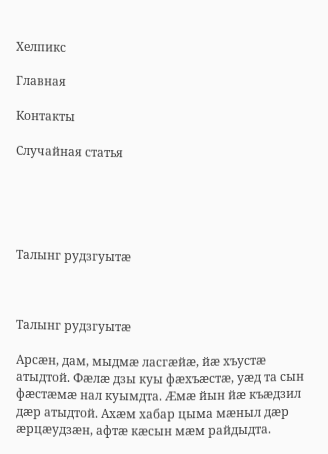Хелпикс

Главная

Контакты

Случайная статья





Талынг рудзгуытæ



Талынг рудзгуытæ

Арсæн, дам, мыдмæ ласгæйæ, йæ хъустæ атыдтой. Фæлæ дзы куы фæхъæстæ, уæд та сын фæстæмæ нал куымдта. Æмæ йын йæ къæдзил дæр атыдтой. Ахæм хабар цыма мæныл дæр æрцæудзæн, афтæ кæсын мæм райдыдта.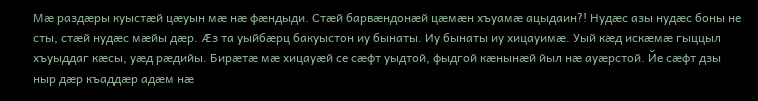Мæ раздæры куыстæй цæуын мæ нæ фæндыди. Стæй барвæндонæй цæмæн хъуамæ ацыдаин?! Нудæс азы нудæс боны не сты, стæй нудæс мæйы дæр. Æз та уыйбæрц бакуыстон иу бынаты. Иу бынаты иу хицауимæ. Уый кæд искæмæ гыццыл хъуыддаг кæсы, уæд рæдийы. Бирæтæ мæ хицауæй се сæфт уыдтой, фыдгой кæнынæй йыл нæ ауæрстой. Йе сæфт дзы ныр дæр къаддæр адæм нæ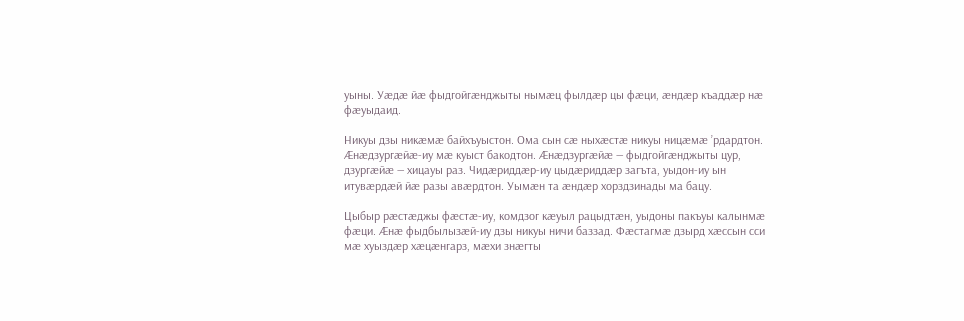уыны. Уæдæ йæ фыдгойгæнджыты нымæц фылдæр цы фæци, æндæр къаддæр нæ фæуыдаид.

Никуы дзы никæмæ байхъуыстон. Ома сын сæ ныхæстæ никуы ницæмæ ’рдардтон. Æнæдзургæйæ-иу мæ куыст бакодтон. Æнæдзургæйæ — фыдгойгæнджыты цур, дзургæйæ — хицауы раз. Чидæриддæр-иу цыдæриддæр загъта, уыдон-иу ын итувæрдæй йæ разы авæрдтон. Уымæн та æндæр хорздзинады ма бацу.

Цыбыр рæстæджы фæстæ-иу, комдзог кæуыл рацыдтæн, уыдоны пакъуы калынмæ фæци. Æнæ фыдбылызæй-иу дзы никуы ничи баззад. Фæстагмæ дзырд хæссын сси мæ хуыздæр хæцæнгарз, мæхи знæгты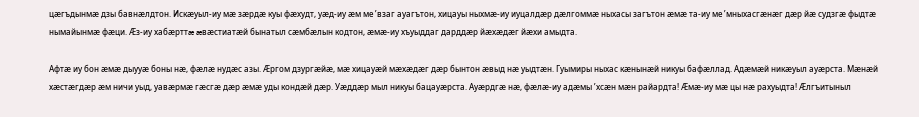цæгъдынмæ дзы бавнæлдтон. Искæуыл-иу мæ зæрдæ куы фæхудт, уæд-иу æм ме ’взаг ауагътон, хицауы ныхмæ-иу иуцалдæр дæлгоммæ ныхасы загътон æмæ та-иу ме ’мныхасгæнæг дæр йæ судзгæ фыдтæ нымайынмæ фæци. Æз-иу хабæрттæ æвæстиатæй бынатыл сæмбæлын кодтон, æмæ-иу хъуыддаг дарддæр йæхæдæг йæхи амыдта.

Афтæ иу бон æмæ дыууæ боны нæ, фæлæ нудæс азы. Æргом дзургæйæ, мæ хицауæй мæхæдæг дæр бынтон æвыд нæ уыдтæн. Гуымиры ныхас кæнынæй никуы бафæллад. Адæмæй никæуыл ауæрста. Мæнæй хæстæгдæр æм ничи уыд, уавæрмæ гæсгæ дæр æмæ уды кондæй дæр. Уæддæр мыл никуы бацауæрста. Ауæрдгæ нæ, фæлæ-иу адæмы ’хсæн мæн райардта! Æмæ-иу мæ цы нæ рахуыдта! Æлгъитыныл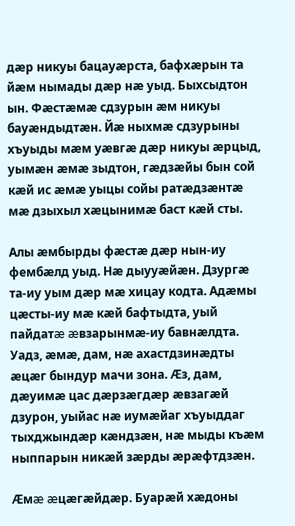дæр никуы бацауæрста, бафхæрын та йæм нымады дæр нæ уыд. Быхсыдтон ын. Фæстæмæ сдзурын æм никуы бауæндыдтæн. Йæ ныхмæ сдзурыны хъуыды мæм уæвгæ дæр никуы æрцыд, уымæн æмæ зыдтон, гæдзæйы бын сой кæй ис æмæ уыцы сойы ратæдзæнтæ мæ дзыхыл хæцынимæ баст кæй сты.

Алы æмбырды фæстæ дæр нын-иу фембæлд уыд. Нæ дыууæйæн. Дзургæ та-иу уым дæр мæ хицау кодта. Адæмы цæсты-иу мæ кæй бафтыдта, уый пайдатæ æвзарынмæ-иу бавнæлдта. Уадз, æмæ, дам, нæ ахастдзинæдты æцæг бындур мачи зона. Æз, дам, дæуимæ цас дæрзæгдæр æвзагæй дзурон, уыйас нæ иумæйаг хъуыддаг тыхджындæр кæндзæн, нæ мыды къæм ныппарын никæй зæрды æрæфтдзæн.

Æмæ æцæгæйдæр. Буарæй хæдоны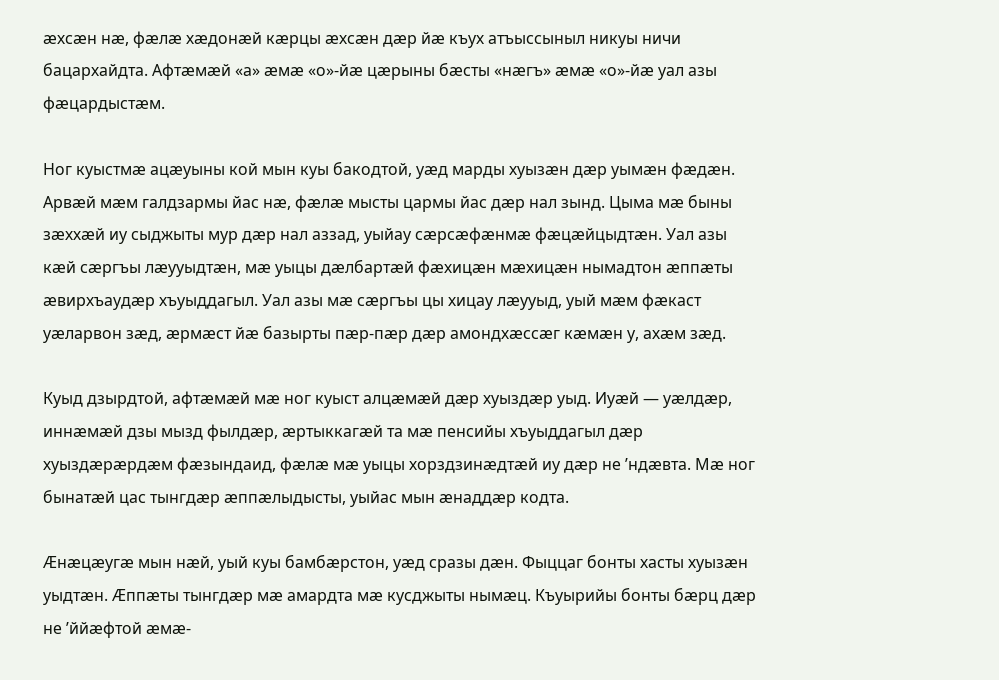æхсæн нæ, фæлæ хæдонæй кæрцы æхсæн дæр йæ къух атъыссыныл никуы ничи бацархайдта. Афтæмæй «а» æмæ «о»-йæ цæрыны бæсты «нæгъ» æмæ «о»-йæ уал азы фæцардыстæм.

Ног куыстмæ ацæуыны кой мын куы бакодтой, уæд марды хуызæн дæр уымæн фæдæн. Арвæй мæм галдзармы йас нæ, фæлæ мысты цармы йас дæр нал зынд. Цыма мæ быны зæххæй иу сыджыты мур дæр нал аззад, уыйау сæрсæфæнмæ фæцæйцыдтæн. Уал азы кæй сæргъы лæууыдтæн, мæ уыцы дæлбартæй фæхицæн мæхицæн нымадтон æппæты æвирхъаудæр хъуыддагыл. Уал азы мæ сæргъы цы хицау лæууыд, уый мæм фæкаст уæларвон зæд, æрмæст йæ базырты пæр-пæр дæр амондхæссæг кæмæн у, ахæм зæд.

Куыд дзырдтой, афтæмæй мæ ног куыст алцæмæй дæр хуыздæр уыд. Иуæй — уæлдæр, иннæмæй дзы мызд фылдæр, æртыккагæй та мæ пенсийы хъуыддагыл дæр хуыздæрæрдæм фæзындаид, фæлæ мæ уыцы хорздзинæдтæй иу дæр не ’ндæвта. Мæ ног бынатæй цас тынгдæр æппæлыдысты, уыйас мын æнаддæр кодта.

Æнæцæугæ мын нæй, уый куы бамбæрстон, уæд сразы дæн. Фыццаг бонты хасты хуызæн уыдтæн. Æппæты тынгдæр мæ амардта мæ кусджыты нымæц. Къуырийы бонты бæрц дæр не ’ййæфтой æмæ-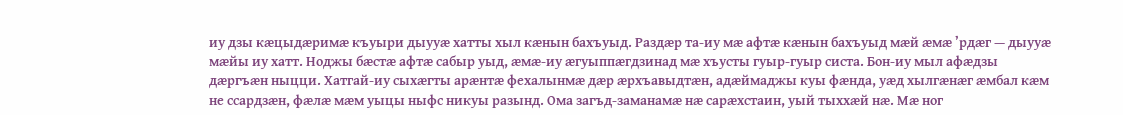иу дзы кæцыдæримæ къуыри дыууæ хатты хыл кæнын бахъуыд. Раздæр та-иу мæ афтæ кæнын бахъуыд мæй æмæ ’рдæг — дыууæ мæйы иу хатт. Ноджы бæстæ афтæ сабыр уыд, æмæ-иу æгуыппæгдзинад мæ хъусты гуыр-гуыр систа. Бон-иу мыл афæдзы дæргъæн ныцци. Хатгай-иу сыхæгты арæнтæ фехалынмæ дæр æрхъавыдтæн, адæймаджы куы фæнда, уæд хылгæнæг æмбал кæм не ссардзæн, фæлæ мæм уыцы ныфс никуы разынд. Ома загъд-заманамæ нæ сарæхстаин, уый тыххæй нæ. Мæ ног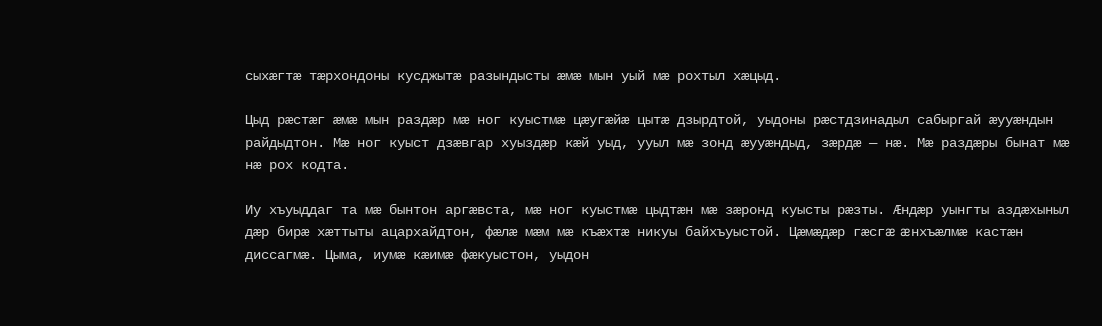сыхæгтæ тæрхондоны кусджытæ разындысты æмæ мын уый мæ рохтыл хæцыд.

Цыд рæстæг æмæ мын раздæр мæ ног куыстмæ цæугæйæ цытæ дзырдтой, уыдоны рæстдзинадыл сабыргай æууæндын райдыдтон. Мæ ног куыст дзæвгар хуыздæр кæй уыд, ууыл мæ зонд æууæндыд, зæрдæ — нæ. Мæ раздæры бынат мæ нæ рох кодта.

Иу хъуыддаг та мæ бынтон аргæвста, мæ ног куыстмæ цыдтæн мæ зæронд куысты рæзты. Æндæр уынгты аздæхыныл дæр бирæ хæттыты ацархайдтон, фæлæ мæм мæ къæхтæ никуы байхъуыстой. Цæмæдæр гæсгæ æнхъæлмæ кастæн диссагмæ. Цыма, иумæ кæимæ фæкуыстон, уыдон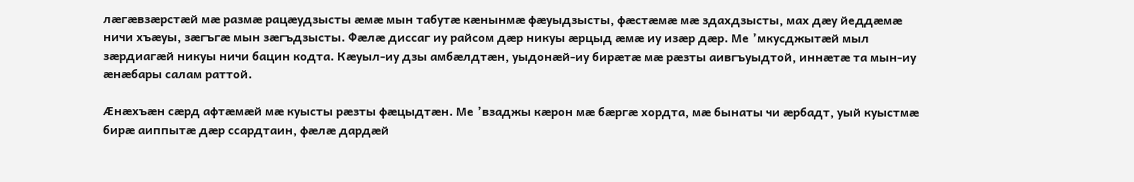лæгæвзæрстæй мæ размæ рацæудзысты æмæ мын табутæ кæнынмæ фæуыдзысты, фæстæмæ мæ здахдзысты, мах дæу йеддæмæ ничи хъæуы, зæгъгæ мын зæгъдзысты. Фæлæ диссаг иу райсом дæр никуы æрцыд æмæ иу изæр дæр. Ме ’мкусджытæй мыл зæрдиагæй никуы ничи бацин кодта. Кæуыл-иу дзы амбæлдтæн, уыдонæй-иу бирæтæ мæ рæзты аивгъуыдтой, иннæтæ та мын-иу æнæбары салам раттой.

Æнæхъæн сæрд афтæмæй мæ куысты рæзты фæцыдтæн. Ме ’взаджы кæрон мæ бæргæ хордта, мæ бынаты чи æрбадт, уый куыстмæ бирæ аиппытæ дæр ссардтаин, фæлæ дардæй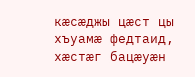кæсæджы цæст цы хъуамæ федтаид, хæстæг бацæуæн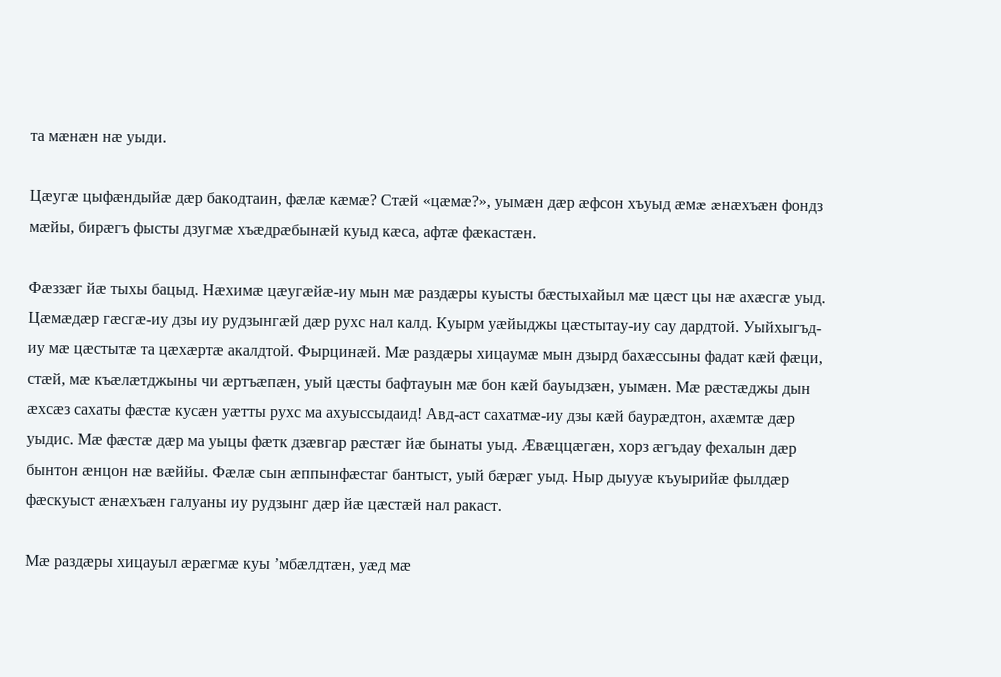та мæнæн нæ уыди.

Цæугæ цыфæндыйæ дæр бакодтаин, фæлæ кæмæ? Стæй «цæмæ?», уымæн дæр æфсон хъуыд æмæ æнæхъæн фондз мæйы, бирæгъ фысты дзугмæ хъæдрæбынæй куыд кæса, афтæ фæкастæн.

Фæззæг йæ тыхы бацыд. Нæхимæ цæугæйæ-иу мын мæ раздæры куысты бæстыхайыл мæ цæст цы нæ ахæсгæ уыд. Цæмæдæр гæсгæ-иу дзы иу рудзынгæй дæр рухс нал калд. Куырм уæйыджы цæстытау-иу сау дардтой. Уыйхыгъд-иу мæ цæстытæ та цæхæртæ акалдтой. Фырцинæй. Мæ раздæры хицаумæ мын дзырд бахæссыны фадат кæй фæци, стæй, мæ къæлæтджыны чи æртъæпæн, уый цæсты бафтауын мæ бон кæй бауыдзæн, уымæн. Мæ рæстæджы дын æхсæз сахаты фæстæ кусæн уæтты рухс ма ахуыссыдаид! Авд-аст сахатмæ-иу дзы кæй баурæдтон, ахæмтæ дæр уыдис. Мæ фæстæ дæр ма уыцы фæтк дзæвгар рæстæг йæ бынаты уыд. Æвæццæгæн, хорз æгъдау фехалын дæр бынтон æнцон нæ вæййы. Фæлæ сын æппынфæстаг бантыст, уый бæрæг уыд. Ныр дыууæ къуырийæ фылдæр фæскуыст æнæхъæн галуаны иу рудзынг дæр йæ цæстæй нал ракаст.

Мæ раздæры хицауыл æрæгмæ куы ’мбæлдтæн, уæд мæ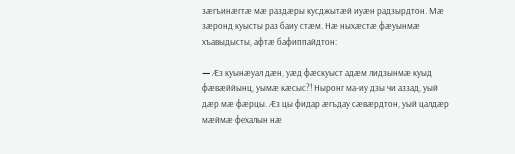зæгъинæгтæ мæ раздæры кусджытæй иуæн радзырдтон. Мæ зæронд куысты раз баиу стæм. Нæ ныхæстæ фæуынмæ хъавыдысты, афтæ бафиппайдтон:

— Æз куынæуал дæн, уæд фæскуыст адæм лидзынмæ куыд фæвæййынц, уымæ кæсыс?! Ныронг ма-иу дзы чи аззад, уый дæр мæ фæрцы. Æз цы фидар æгъдау сæвæрдтон, уый цалдæр мæймæ фехалын нæ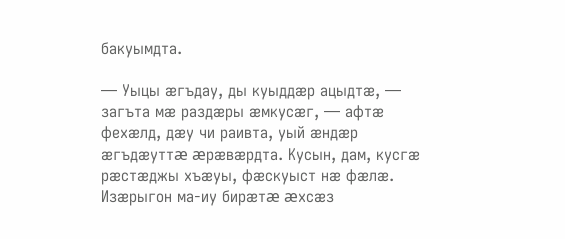бакуымдта.

— Уыцы æгъдау, ды куыддæр ацыдтæ, — загъта мæ раздæры æмкусæг, — афтæ фехæлд, дæу чи раивта, уый æндæр æгъдæуттæ æрæвæрдта. Кусын, дам, кусгæ рæстæджы хъæуы, фæскуыст нæ фæлæ. Изæрыгон ма-иу бирæтæ æхсæз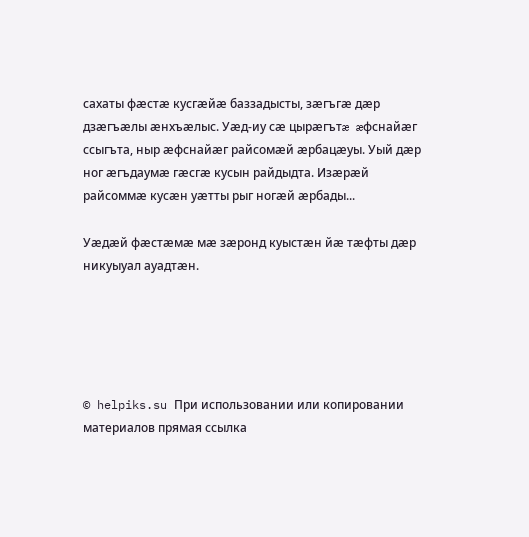сахаты фæстæ кусгæйæ баззадысты, зæгъгæ дæр дзæгъæлы æнхъæлыс. Уæд-иу сæ цырæгътæ æфснайæг ссыгъта, ныр æфснайæг райсомæй æрбацæуы. Уый дæр ног æгъдаумæ гæсгæ кусын райдыдта. Изæрæй райсоммæ кусæн уæтты рыг ногæй æрбады...

Уæдæй фæстæмæ мæ зæронд куыстæн йæ тæфты дæр никуыуал ауадтæн.





© helpiks.su При использовании или копировании материалов прямая ссылка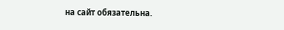на сайт обязательна.